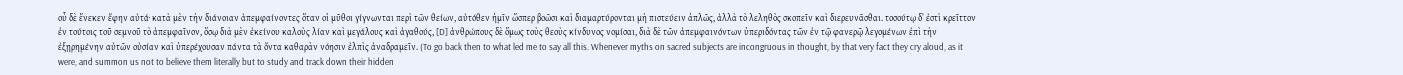οὗ δὲ ἕνεκεν ἔφην αὐτά· κατὰ μὲν τὴν διάνοιαν ἀπεμφαίνοντες ὅταν οἱ μῦθοι γίγνωνται περὶ τῶν θείων, αὐτόθεν ἡμῖν ὥσπερ βοῶσι καὶ διαμαρτύρονται μὴ πιστεύειν ἁπλῶς, ἀλλὰ τὸ λεληθὸς σκοπεῖν καὶ διερευνᾶσθαι. τοσούτῳ δ᾽ ἐστὶ κρεῖττον ἐν τούτοις τοῦ σεμνοῦ τὸ ἀπεμφαῖνον, ὅσῳ διὰ μὲν ἐκείνου καλοὺς λίαν καὶ μεγάλους καὶ ἀγαθούς, [D] ἀνθρώπους δὲ ὅμως τοὺς θεοὺς κίνδυνος νομίσαι, διὰ δὲ τῶν ἀπεμφαινόντων ὑπεριδόντας τῶν ἐν τῷ φανερῷ λεγομένων ἐπὶ τὴν ἐξῃρημένην αὐτῶν οὐσίαν καὶ ὑπερέχουσαν πάντα τὰ ὄντα καθαρὰν νόησιν ἐλπὶς ἀναδραμεῖν. (To go back then to what led me to say all this. Whenever myths on sacred subjects are incongruous in thought, by that very fact they cry aloud, as it were, and summon us not to believe them literally but to study and track down their hidden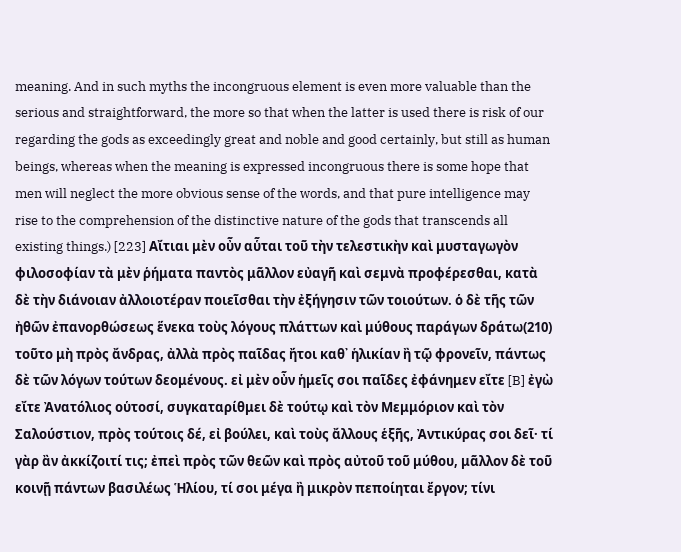meaning. And in such myths the incongruous element is even more valuable than the serious and straightforward, the more so that when the latter is used there is risk of our regarding the gods as exceedingly great and noble and good certainly, but still as human beings, whereas when the meaning is expressed incongruous there is some hope that men will neglect the more obvious sense of the words, and that pure intelligence may rise to the comprehension of the distinctive nature of the gods that transcends all existing things.) [223] Αἴτιαι μὲν οὖν αὗται τοῦ τὴν τελεστικὴν καὶ μυσταγωγὸν φιλοσοφίαν τὰ μὲν ῥήματα παντὸς μᾶλλον εὐαγῆ καὶ σεμνὰ προφέρεσθαι, κατὰ δὲ τὴν διάνοιαν ἀλλοιοτέραν ποιεῖσθαι τὴν ἐξήγησιν τῶν τοιούτων. ὁ δὲ τῆς τῶν ἠθῶν ἐπανορθώσεως ἕνεκα τοὺς λόγους πλάττων καὶ μύθους παράγων δράτω(210) τοῦτο μὴ πρὸς ἄνδρας, ἀλλὰ πρὸς παῖδας ἤτοι καθ᾽ ἡλικίαν ἢ τῷ φρονεῖν, πάντως δὲ τῶν λόγων τούτων δεομένους. εἰ μὲν οὖν ἡμεῖς σοι παῖδες ἐφάνημεν εἴτε [B] ἐγὼ εἴτε Ἀνατόλιος οὑτοσί, συγκαταρίθμει δὲ τούτῳ καὶ τὸν Μεμμόριον καὶ τὸν Σαλούστιον, πρὸς τούτοις δέ, εἰ βούλει, καὶ τοὺς ἄλλους ἑξῆς, Ἀντικύρας σοι δεῖ· τί γὰρ ἂν ἀκκίζοιτί τις; ἐπεὶ πρὸς τῶν θεῶν καὶ πρὸς αὐτοῦ τοῦ μύθου, μᾶλλον δὲ τοῦ κοινῇ πάντων βασιλέως Ἡλίου, τί σοι μέγα ἢ μικρὸν πεποίηται ἔργον; τίνι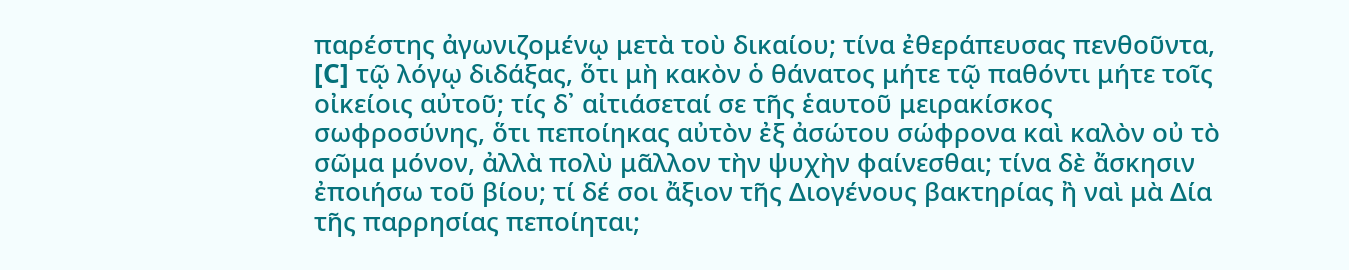παρέστης ἀγωνιζομένῳ μετὰ τοὺ δικαίου; τίνα ἐθεράπευσας πενθοῦντα, [C] τῷ λόγῳ διδάξας, ὅτι μὴ κακὸν ὁ θάνατος μήτε τῷ παθόντι μήτε τοῖς οἰκείοις αὐτοῦ; τίς δ᾽ αἰτιάσεταί σε τῆς ἑαυτοῦ μειρακίσκος σωφροσύνης, ὅτι πεποίηκας αὐτὸν ἐξ ἀσώτου σώφρονα καὶ καλὸν οὐ τὸ σῶμα μόνον, ἀλλὰ πολὺ μᾶλλον τὴν ψυχὴν φαίνεσθαι; τίνα δὲ ἄσκησιν ἐποιήσω τοῦ βίου; τί δέ σοι ἄξιον τῆς Διογένους βακτηρίας ἢ ναὶ μὰ Δία τῆς παρρησίας πεποίηται;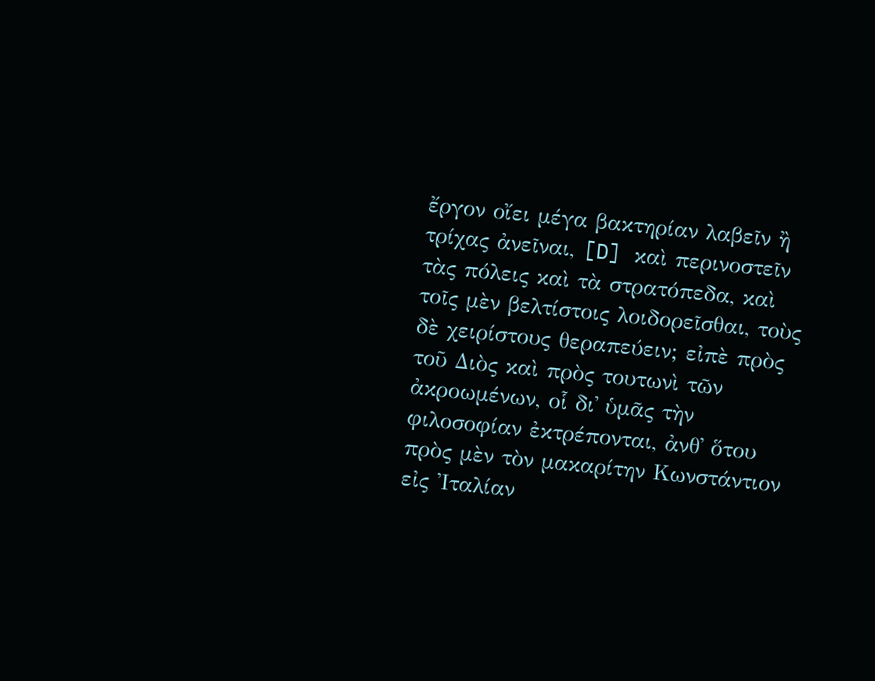ἔργον οἴει μέγα βακτηρίαν λαβεῖν ἢ τρίχας ἀνεῖναι, [D] καὶ περινοστεῖν τὰς πόλεις καὶ τὰ στρατόπεδα, καὶ τοῖς μὲν βελτίστοις λοιδορεῖσθαι, τοὺς δὲ χειρίστους θεραπεύειν; εἰπὲ πρὸς τοῦ Διὸς καὶ πρὸς τουτωνὶ τῶν ἀκροωμένων, οἷ δι᾽ ὑμᾶς τὴν φιλοσοφίαν ἐκτρέπονται, ἀνθ᾽ ὅτου πρὸς μὲν τὸν μακαρίτην Κωνστάντιον εἰς Ἰταλίαν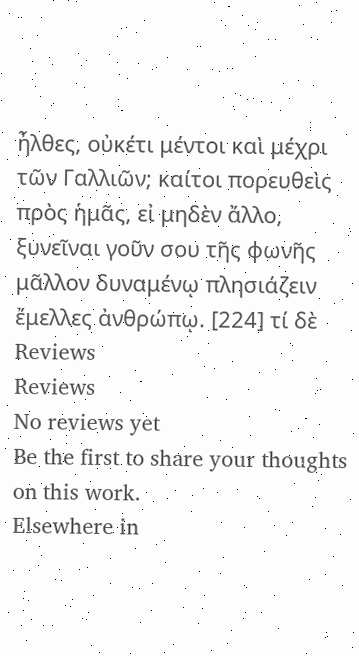ἦλθες, οὐκέτι μέντοι καὶ μέχρι τῶν Γαλλιῶν; καίτοι πορευθεὶς πρὸς ἡμᾶς, εἰ μηδὲν ἄλλο, ξυνεῖναι γοῦν σου τῆς φωνῆς μᾶλλον δυναμένῳ πλησιάζειν ἔμελλες ἀνθρώπῳ. [224] τί δὲ
Reviews
Reviews
No reviews yet
Be the first to share your thoughts on this work.
Elsewhere in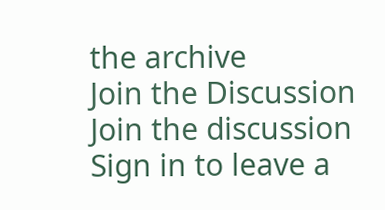the archive
Join the Discussion
Join the discussion
Sign in to leave a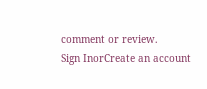comment or review.
Sign InorCreate an account